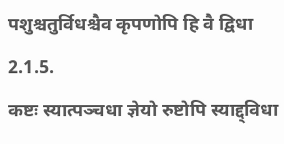पशुश्चतुर्विधश्चैव कृपणोपि हि वै द्विधा 2.1.5.
कष्टः स्यात्पञ्चधा ज्ञेयो रुष्टोपि स्याद्द्विधा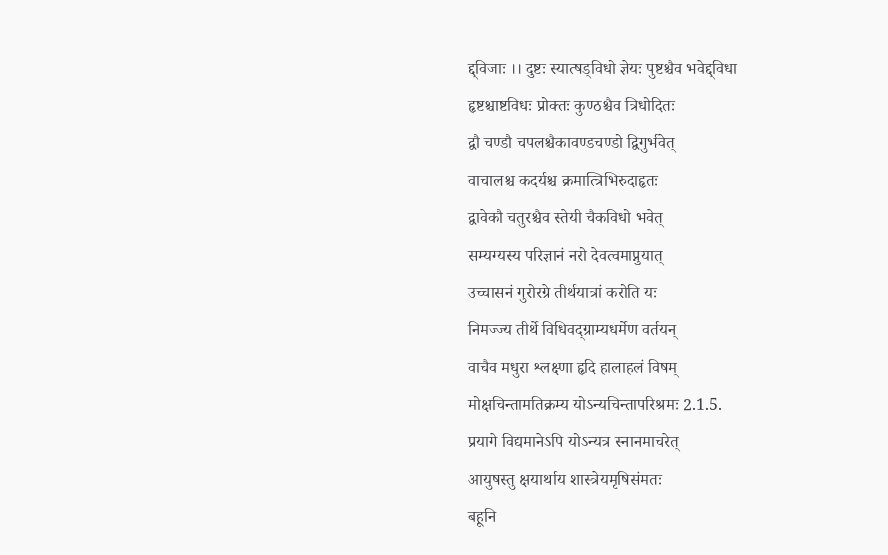द्द्विजाः ।। दुष्टः स्यात्षड्विधो ज्ञेयः पुष्टश्चैव भवेद्द्विधा
हृष्टश्चाष्टविधः प्रोक्तः कुण्ठश्चैव त्रिधोदितः
द्वौ चण्डौ चपलश्चैकावण्डचण्डो द्विगुर्भवेत्
वाचालश्च कदर्यश्च क्रमात्त्रिभिरुदाहृतः
द्वावेकौ चतुरश्चैव स्तेयी चैकविधो भवेत्
सम्यग्यस्य परिज्ञानं नरो देवत्वमाप्नुयात्
उच्चासनं गुरोरग्रे तीर्थयात्रां करोति यः
निमज्ज्य तीर्थे विधिवद्ग्राम्यधर्मेण वर्तयन्
वाचैव मधुरा श्लक्ष्णा हृदि हालाहलं विषम्
मोक्षचिन्तामतिक्रम्य योऽन्यचिन्तापरिश्रमः 2.1.5.
प्रयागे विद्यमानेऽपि योऽन्यत्र स्नानमाचरेत्
आयुषस्तु क्षयार्थाय शास्त्रेयमृषिसंमतः
बहूनि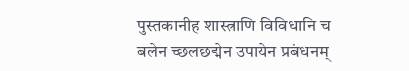पुस्तकानीह शास्त्राणि विविधानि च
बलेन च्छलछद्मेन उपायेन प्रबंधनम्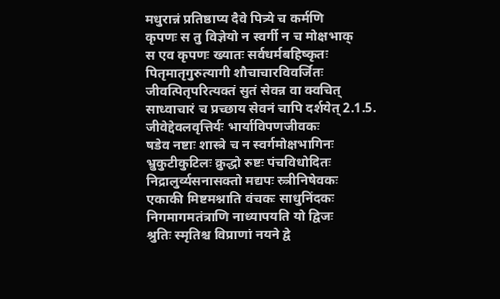मधुरान्नं प्रतिष्ठाप्य दैवे पित्र्ये च कर्मणि
कृपणः स तु विज्ञेयो न स्वर्गी न च मोक्षभाक्
स एव कृपणः ख्यातः सर्वधर्मबहिष्कृतः
पितृमातृगुरुत्यागी शौचाचारविवर्जितः
जीवत्पितृपरित्यक्तं सुतं सेवन्न वा क्वचित्
साध्वाचारं च प्रच्छाय सेवनं चापि दर्शयेत् 2.1.5.
जीवेद्देवलवृत्तिर्यः भार्याविपणजीवकः
षडेव नष्टाः शास्त्रे च न स्वर्गमोक्षभागिनः
भ्रुकुटीकुटिलः क्रुद्धो रुष्टः पंचविधोदितः
निद्रालुर्व्यसनासक्तो मद्यपः स्र्त्रीनिषेवकः
एकाकी मिष्टमश्नाति वंचकः साधुनिंदकः
निगमागमतंत्राणि नाध्यापयति यो द्विजः
श्रुतिः स्मृतिश्च विप्राणां नयने द्वे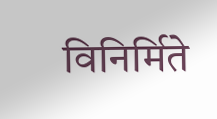विनिर्मिते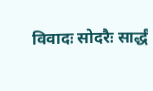विवादः सोदरैः सार्द्धं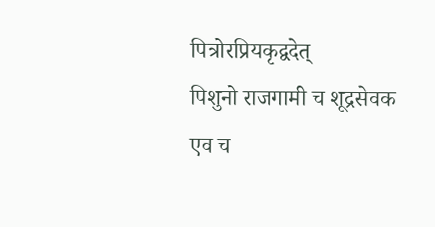पित्रोरप्रियकृद्वदेत्
पिशुनो राजगामी च शूद्रसेवक एव च